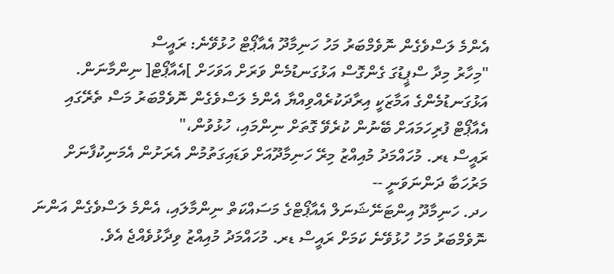އެންމެ ލަސްވެގެން ނޮވެމްބަރު މަހު ހަނިމާދޫ އެއާޕޯޓް ހުޅުވޭނެ: ރައީސް
"މިހާރު މިދާ ސްޕީޑުގަ ގެންގޮސް އަޅުގަނޑުމެން ވަރަށް އަވަހަށް ]އެއާޕޯޓް[ ނިންމާނަން. އަޅުގަނޑުމެންގެ އަމާޒަކީ އިރާދަކުރެއްވިއްޔާ އެންމެ ލަސްވެގެން ނޮވެމްބަރު މަސް ތެރޭގައި އެއާޕޯޓް ފުރިހަމައަށް ބޭނުން ކުރެވޭ ގޮތަށް ނިންމައި، ހުޅުވުން،"
ރައީސް ޑރ. މުހައްމަދު މުއިއްޒު މިރޭ ހަނިމާދޫއަށް ވަޑައިގަތުމުން އެރަށުން އެމަނިކުފާނަށް މަރުހަބާ ދަންނަވަނީ --
ހދ. ހަނިމާދޫ އިންޓަނޭޝަނަލް އެއާޕޯޓްގެ މަސައްކަތް ނިންމާލައި، އެންމެ ލަސްވެގެން އަންނަ ނޮވެމްބަރު މަހު ހުޅުވޭނެ ކަމަށް ރައީސް ޑރ. މުހައްމަދު މުއިއްޒު ވިދާޅުވެއްޖެ އެވެ.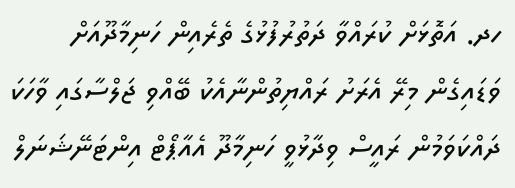ހދ. އަތޮޅަށް ކުރައްވާ ދަތުރުފުޅުގެ ތެރެއިން ހަނިމާދޫއަށް ވަޑައިގެން މިރޭ އެރަށު ރައްޔިތުންނާއެކު ބޭއްވި ޖަލްސާގައި ވާހަކަ ދައްކަވަމުން ރައީސް ވިދާޅުވީ ހަނިމާދޫ އެއާޕޯޓް އިންޓަނޭޝަނަލް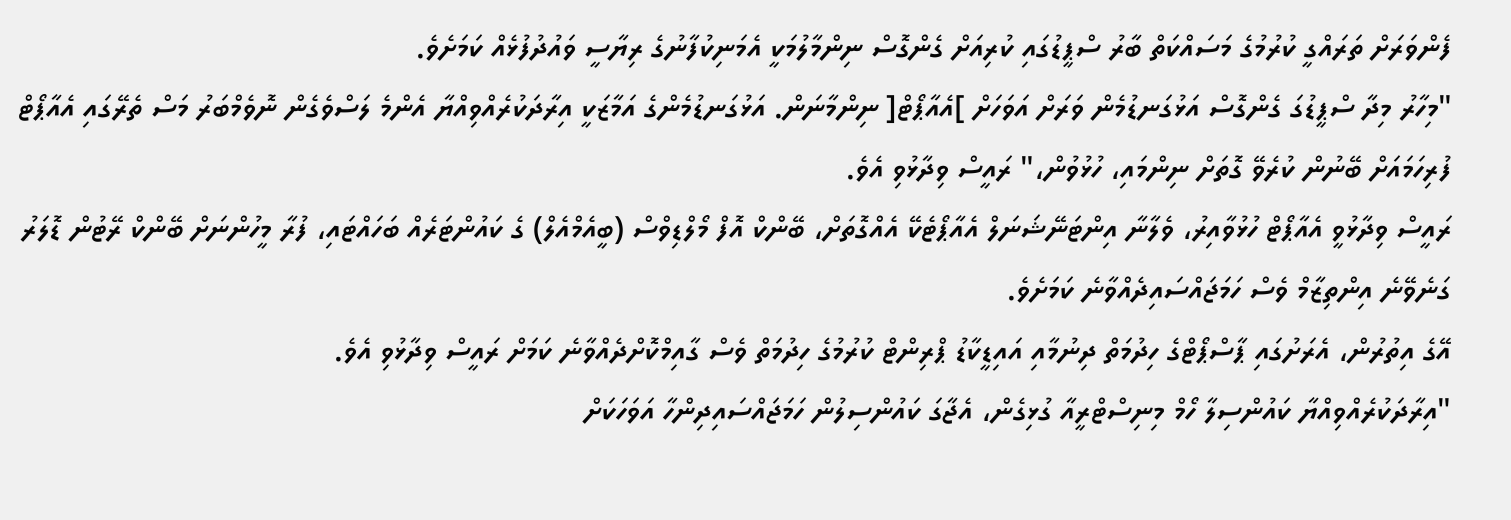ފެންވަރަށް ތަރައްގީ ކުރުމުގެ މަސައްކަތް ބާރު ސްޕީޑުގައި ކުރިއަށް ގެންގޮސް ނިންމާލުމަކީ އެމަނިކުފާނުގެ ރިޔާސީ ވައުދުފުޅެއް ކަމަށެވެ.
"މިހާރު މިދާ ސްޕީޑުގަ ގެންގޮސް އަޅުގަނޑުމެން ވަރަށް އަވަހަށް ]އެއާޕޯޓް[ ނިންމާނަން. އަޅުގަނޑުމެންގެ އަމާޒަކީ އިރާދަކުރެއްވިއްޔާ އެންމެ ލަސްވެގެން ނޮވެމްބަރު މަސް ތެރޭގައި އެއާޕޯޓް ފުރިހަމައަށް ބޭނުން ކުރެވޭ ގޮތަށް ނިންމައި، ހުޅުވުން،" ރައީސް ވިދާޅުވި އެވެ.
ރައީސް ވިދާޅުވީ އެއާޕޯޓް ހުޅުވާއިރު، ވެލާނާ އިންޓަނޭޝަނަލް އެއާޕޯޓެކޭ އެއްގޮތަށް، ބޭންކް އޮފް މޯލްޑިވްސް (ބީއެމްއެލް) ގެ ކައުންޓަރެއް ބަހައްޓައި، ފުރާ މީހުންނަށް ބޭންކް ރޭޓުން ޑޮލަރު ގަނެވޭނެ އިންތިޒާމް ވެސް ހަމަޖައްސައިދެއްވާނެ ކަމަށެވެ.
އޭގެ އިތުރުން، އެރަށުގައި ޕާސްޕޯޓްގެ ހިދުމަތް ދިނުމާއި އައިޑީކާޑު ޕްރިންޓް ކުރުމުގެ ހިދުމަތް ވެސް ގާއިމްކޮށްދެއްވާނެ ކަމަށް ރައީސް ވިދާޅުވި އެވެ.
"އިރާދަކުރެއްވިއްޔާ ކައުންސިލާ ހޯމް މިނިސްޓްރީއާ ގުޅިގެން، އެޖާގަ ކައުންސިލުން ހަމަޖައްސައިދިންހާ އަވަހަކަށް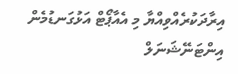އިރާދަކުރެއްވިއްޔާ މި އެއާޕޯޓް އަޅުގަނޑުމެން އިންޓަނޭޝަނަލް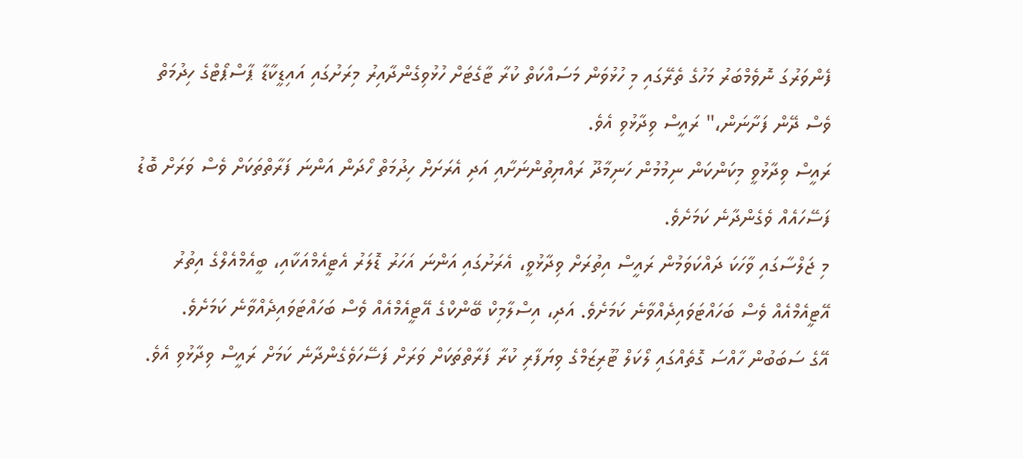ފެންވަރުގަ ނޮވެމްބަރު މަހުގެ ތެރޭގައި މި ހުޅުވަން މަސައްކަތް ކުރާ ޓާގެޓަށް ހުޅުވިގެންދާއިރު މިރަށުގައި އައިޑީކާޑާ ޕާސްޕޯޓްގެ ހިދުމަތް ވެސް ދޭން ފަށާނަން،" ރައީސް ވިދާޅުވި އެވެ.
ރައީސް ވިދާޅުވީ މިކަންކަން ނިމުމުން ހަނިމާދޫ ރައްޔިތުންނަށާއި އަދި އެރަށަށް ހިދުމަތް ހޯދަން އަންނަ ފަރާތްތަކަށް ވެސް ވަރަށް ބޮޑު ފަސޭހައެއް ވެގެންދާނެ ކަމަށެވެ.
މި ޖަލްސާގައި ވާހަކަ ދައްކަވަމުން ރައީސް އިތުރަށް ވިދާޅުވީ، އެރަށުގައި އަންނަ އަހަރު ޑޮލަރު އެޓީއެމްއަކާއި، ބީއެމްއެލްގެ އިތުރު އޭޓީއެމްއެއް ވެސް ބަހައްޓަވައިދެއްވާނެ ކަމަށެވެ. އަދި، އިސްލާމިކް ބޭންކްގެ އޭޓީއެމްއެއް ވެސް ބަހައްޓަވައިދެއްވާނެ ކަމަށެވެ.
އޭގެ ސަބަބުން ހާއްސަ ގޮތެއްގައި ލޯކަލް ޓޫރިޒަމްގެ ވިޔަފާރި ކުރާ ފަރާތްތަކަށް ވަރަށް ފަސޭހަވެގެންދާނެ ކަމަށް ރައީސް ވިދާޅުވި އެވެ.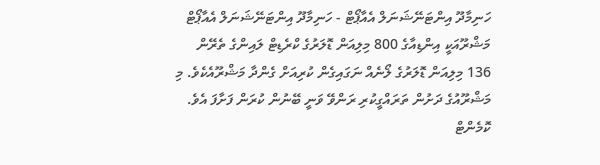ހަނިމާދޫ އިންޓަނޭޝަނަލް އެއާޕޯޓް - ހަނިމާދޫ އިންޓަނޭޝަނަލް އެއާޕޯޓް މަޝްރޫއަކީ އިންޑިއާގެ 800 މިލިއަން ޑޮލަރުގެ ކްރެޑިޓް ލައިންގެ ތެރޭން 136 މިލިއަން ޑޮލަރުގެ ލޯނެއް ނަގައިގެން ކުރިއަށް ގެންދާ މަޝްރޫއެކެވެ. މި މަޝްރޫއުގެ ދަށުން ތަރައްގީކުރި ރަންވޭ ވަނީ ބޭނުން ކުރަން ފަށާފަ އެވެ.
ކޮމެންޓް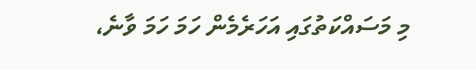މި މަސައްކަތުގައި އަހަރެމެން ހަމަ ހަމަ ވާނެ،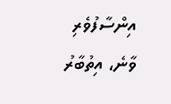އިންސާފުވެރި ވާނެ، އިތުބާރު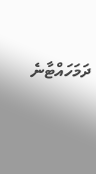ދަމަހައްޓާނެ